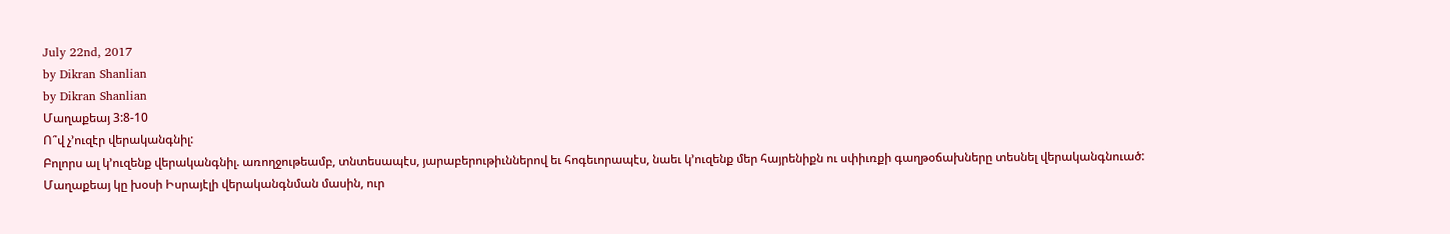July 22nd, 2017
by Dikran Shanlian
by Dikran Shanlian
Մաղաքեայ 3:8-10
Ո՞վ չ’ուզէր վերականգնիլ:
Բոլորս ալ կ’ուզենք վերականգնիլ. առողջութեամբ, տնտեսապէս, յարաբերութիւններով եւ հոգեւորապէս, նաեւ կ’ուզենք մեր հայրենիքն ու սփիւռքի գաղթօճախները տեսնել վերականգնուած:
Մաղաքեայ կը խօսի Իսրայէլի վերականգնման մասին, ուր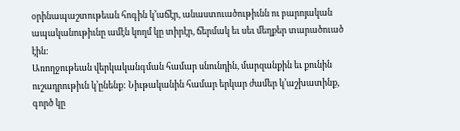օրինապաշտութեան հոգին կ’աճէր, անաստուածութիւնն ու բարոյական ապականութիւնը ամէն կողմ կը տիրէր, ճերմակ եւ սեւ մեղքեր տարածուած էին:
Առողջութեան վերկականգման համար սնունդին, մարզանքին եւ քունին ուշադրութիւն կ’ընենք: Նիւթականին համար երկար ժամեր կ’աշխատինք, գործ կը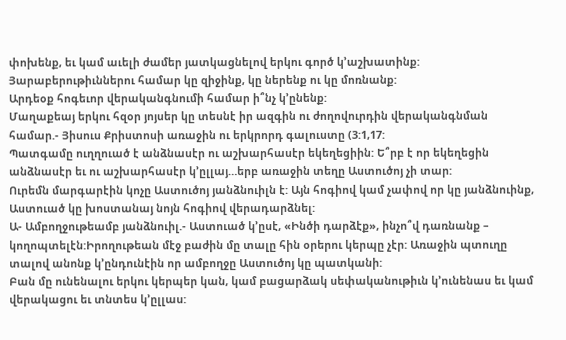փոխենք, եւ կամ աւելի ժամեր յատկացնելով երկու գործ կ’աշխատինք: Յարաբերութիւններու համար կը զիջինք, կը ներենք ու կը մոռնանք:
Արդեօք հոգեւոր վերականգնումի համար ի՞նչ կ’ընենք:
Մաղաքեայ երկու հզօր յոյսեր կը տեսնէ իր ազգին ու ժողովուրդին վերականգնման համար.- Յիսուս Քրիստոսի առաջին ու երկրորդ գալուստը (3:1,17:
Պատգամը ուղղուած է անձնասէր ու աշխարհասէր եկեղեցիին: Ե՞րբ է որ եկեղեցին անձնասէր եւ ու աշխարհասէր կ’ըլլայ…երբ առաջին տեղը Աստուծոյ չի տար:
Ուրեմն մարգարէին կոչը Աստուծոյ յանձնուիլն է: Այն հոգիով կամ չափով որ կը յանձնուինք, Աստուած կը խոստանայ նոյն հոգիով վերադարձնել:
Ա- Ամբողջութեամբ յանձնուիլ.- Աստուած կ’ըսէ, «Ինծի դարձէք», ինչո՞վ դառնանք – կողոպտելէն:Իրողութեան մէջ բաժին մը տալը հին օրերու կերպը չէր: Առաջին պտուղը տալով անոնք կ’ընդունէին որ ամբողջը Աստուծոյ կը պատկանի:
Բան մը ունենալու երկու կերպեր կան, կամ բացարձակ սեփականութիւն կ’ունենաս եւ կամ վերակացու եւ տնտես կ’ըլլաս: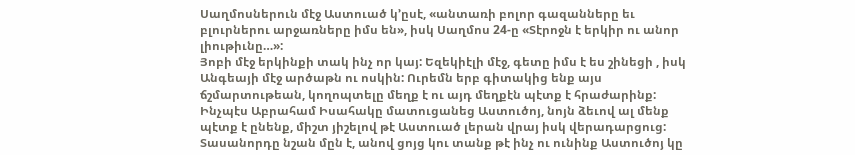Սաղմոսներուն մէջ Աստուած կ’ըսէ, «անտառի բոլոր գազանները եւ բլուրներու արջառները իմս են», իսկ Սաղմոս 24-ը «Տէրոջն է երկիր ու անոր լիութիւնը…»:
Յոբի մէջ երկինքի տակ ինչ որ կայ: Եզեկիէլի մէջ, գետը իմս է ես շինեցի , իսկ Անգեայի մէջ արծաթն ու ոսկին: Ուրեմն երբ գիտակից ենք այս ճշմարտութեան, կողոպտելը մեղք է ու այդ մեղքէն պէտք է հրաժարինք:
Ինչպէս Աբրահամ Իսահակը մատուցանեց Աստուծոյ, նոյն ձեւով ալ մենք պէտք է ընենք, միշտ յիշելով թէ Աստուած լերան վրայ իսկ վերադարցուց: Տասանորդը նշան մըն է, անով ցոյց կու տանք թէ ինչ ու ունինք Աստուծոյ կը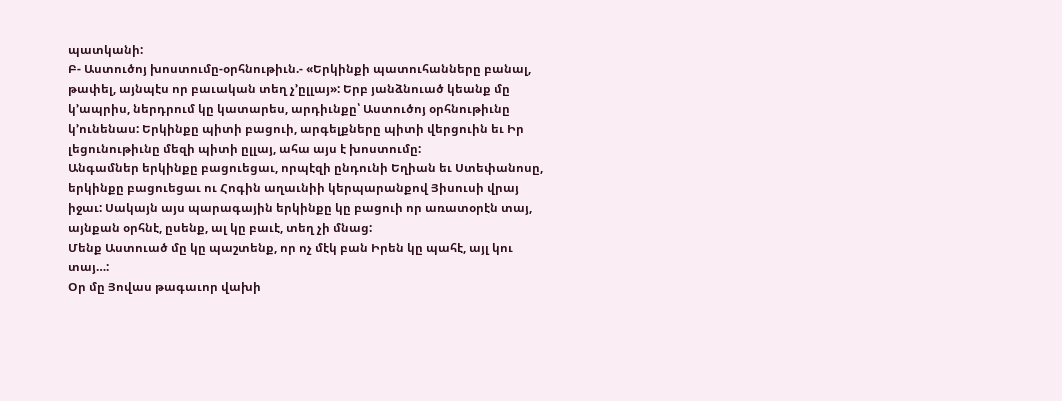պատկանի:
Բ- Աստուծոյ խոստումը-օրհնութիւն.- «Երկինքի պատուհանները բանալ, թափել, այնպէս որ բաւական տեղ չ’ըլլայ»: Երբ յանձնուած կեանք մը կ’ապրիս, ներդրում կը կատարես, արդիւնքը՝ Աստուծոյ օրհնութիւնը կ’ունենաս: Երկինքը պիտի բացուի, արգելքները պիտի վերցուին եւ Իր լեցունութիւնը մեզի պիտի ըլլայ, ահա այս է խոստումը:
Անգամներ երկինքը բացուեցաւ, որպէզի ընդունի Եղիան եւ Ստեփանոսը, երկինքը բացուեցաւ ու Հոգին աղաւնիի կերպարանքով Յիսուսի վրայ իջաւ: Սակայն այս պարագային երկինքը կը բացուի որ առատօրէն տայ, այնքան օրհնէ, ըսենք, ալ կը բաւէ, տեղ չի մնաց:
Մենք Աստուած մը կը պաշտենք, որ ոչ մէկ բան Իրեն կը պահէ, այլ կու տայ…:
Օր մը Յովաս թագաւոր վախի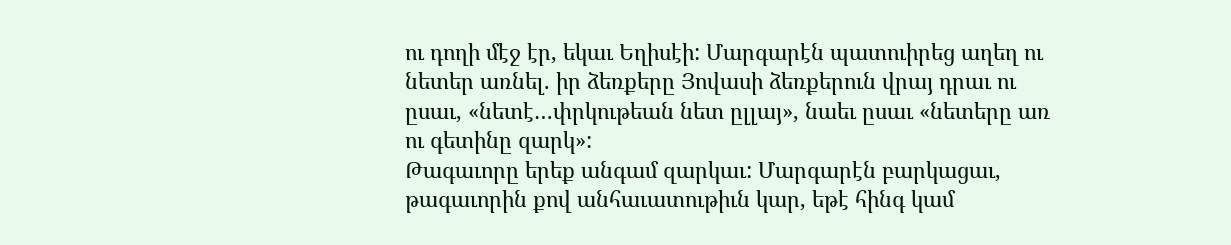ու դողի մէջ էր, եկաւ Եղիսէի: Մարգարէն պատուիրեց աղեղ ու նետեր առնել. իր ձեռքերը Յովասի ձեռքերուն վրայ դրաւ ու ըսաւ, «նետէ…փրկութեան նետ ըլլայ», նաեւ ըսաւ «նետերը առ ու գետինը զարկ»:
Թագաւորը երեք անգամ զարկաւ: Մարգարէն բարկացաւ, թագաւորին քով անհաւատութիւն կար, եթէ հինգ կամ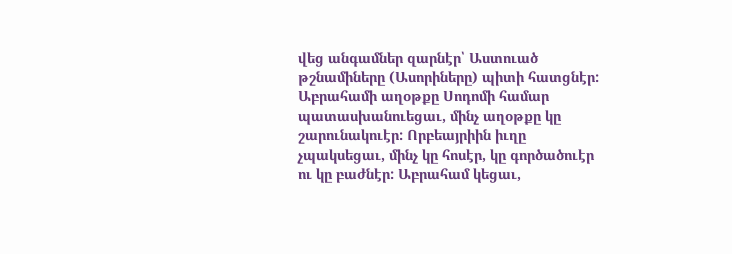վեց անգամներ զարնէր՝ Աստուած թշնամիները (Ասորիները) պիտի հատցնէր:
Աբրահամի աղօթքը Սոդոմի համար պատասխանուեցաւ, մինչ աղօթքը կը շարունակուէր: Որբեայրիին իւղը չպակսեցաւ, մինչ կը հոսէր, կը գործածուէր ու կը բաժնէր: Աբրահամ կեցաւ,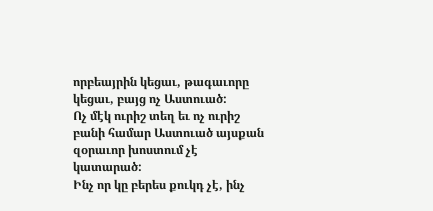որբեայրին կեցաւ, թագաւորը կեցաւ, բայց ոչ Աստուած:
Ոչ մէկ ուրիշ տեղ եւ ոչ ուրիշ բանի համար Աստուած այսքան զօրաւոր խոստում չէ կատարած:
Ինչ որ կը բերես քուկդ չէ, ինչ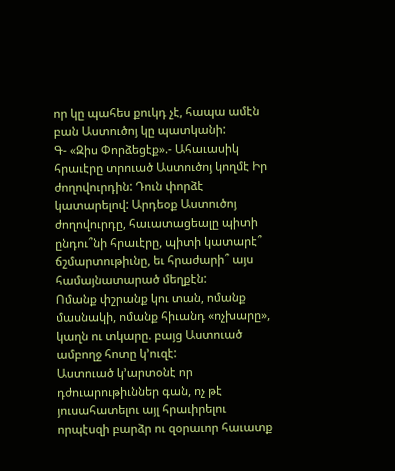որ կը պահես քուկդ չէ, հապա ամէն բան Աստուծոյ կը պատկանի:
Գ- «Զիս Փորձեցէք».- Ահաւասիկ հրաւէրը տրուած Աստուծոյ կողմէ Իր ժողովուրդին: Դուն փորձէ կատարելով: Արդեօք Աստուծոյ ժողովուրդը, հաւատացեալը պիտի ընդու՞նի հրաւէրը, պիտի կատարէ՞ ճշմարտութիւնը, եւ հրաժարի՞ այս համայնատարած մեղքէն:
Ոմանք փշրանք կու տան, ոմանք մասնակի, ոմանք հիւանդ «ոչխարը», կաղն ու տկարը. բայց Աստուած ամբողջ հոտը կ’ուզէ:
Աստուած կ’արտօնէ որ դժուարութիւններ գան, ոչ թէ յուսահատելու այլ հրաւիրելու որպէսզի բարձր ու զօրաւոր հաւատք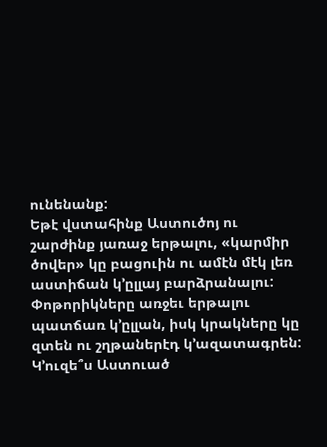ունենանք:
Եթէ վստահինք Աստուծոյ ու շարժինք յառաջ երթալու, «կարմիր ծովեր» կը բացուին ու ամէն մէկ լեռ աստիճան կ’ըլլայ բարձրանալու: Փոթորիկները առջեւ երթալու պատճառ կ’ըլլան, իսկ կրակները կը զտեն ու շղթաներէդ կ’ազատագրեն:
Կ’ուզե՞ս Աստուած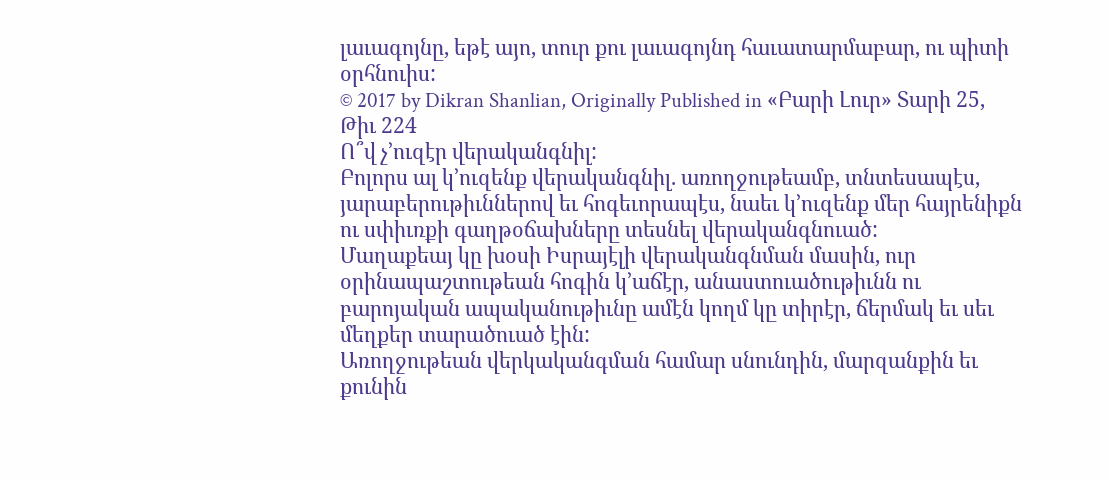լաւագոյնը, եթէ այո, տուր քու լաւագոյնդ հաւատարմաբար, ու պիտի օրհնուիս:
© 2017 by Dikran Shanlian, Originally Published in «Բարի Լուր» Տարի 25, Թիւ 224
Ո՞վ չ’ուզէր վերականգնիլ:
Բոլորս ալ կ’ուզենք վերականգնիլ. առողջութեամբ, տնտեսապէս, յարաբերութիւններով եւ հոգեւորապէս, նաեւ կ’ուզենք մեր հայրենիքն ու սփիւռքի գաղթօճախները տեսնել վերականգնուած:
Մաղաքեայ կը խօսի Իսրայէլի վերականգնման մասին, ուր օրինապաշտութեան հոգին կ’աճէր, անաստուածութիւնն ու բարոյական ապականութիւնը ամէն կողմ կը տիրէր, ճերմակ եւ սեւ մեղքեր տարածուած էին:
Առողջութեան վերկականգման համար սնունդին, մարզանքին եւ քունին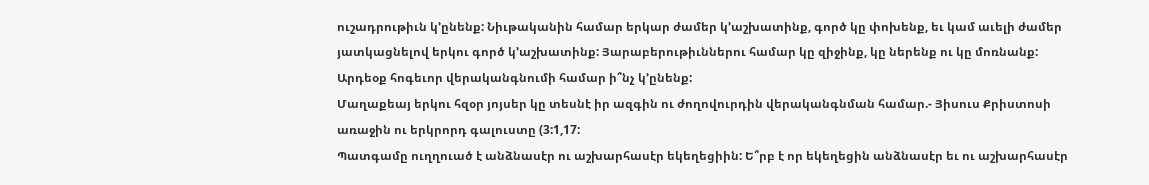ուշադրութիւն կ’ընենք: Նիւթականին համար երկար ժամեր կ’աշխատինք, գործ կը փոխենք, եւ կամ աւելի ժամեր յատկացնելով երկու գործ կ’աշխատինք: Յարաբերութիւններու համար կը զիջինք, կը ներենք ու կը մոռնանք:
Արդեօք հոգեւոր վերականգնումի համար ի՞նչ կ’ընենք:
Մաղաքեայ երկու հզօր յոյսեր կը տեսնէ իր ազգին ու ժողովուրդին վերականգնման համար.- Յիսուս Քրիստոսի առաջին ու երկրորդ գալուստը (3:1,17:
Պատգամը ուղղուած է անձնասէր ու աշխարհասէր եկեղեցիին: Ե՞րբ է որ եկեղեցին անձնասէր եւ ու աշխարհասէր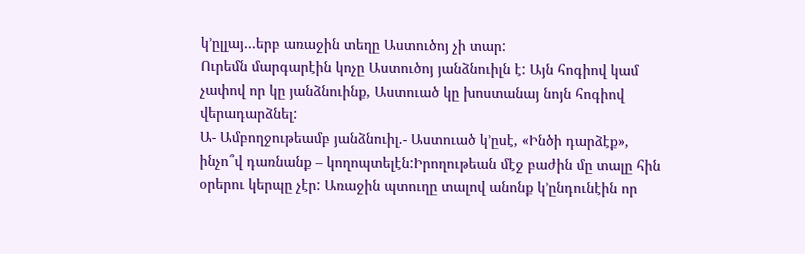կ’ըլլայ…երբ առաջին տեղը Աստուծոյ չի տար:
Ուրեմն մարգարէին կոչը Աստուծոյ յանձնուիլն է: Այն հոգիով կամ չափով որ կը յանձնուինք, Աստուած կը խոստանայ նոյն հոգիով վերադարձնել:
Ա- Ամբողջութեամբ յանձնուիլ.- Աստուած կ’ըսէ, «Ինծի դարձէք», ինչո՞վ դառնանք – կողոպտելէն:Իրողութեան մէջ բաժին մը տալը հին օրերու կերպը չէր: Առաջին պտուղը տալով անոնք կ’ընդունէին որ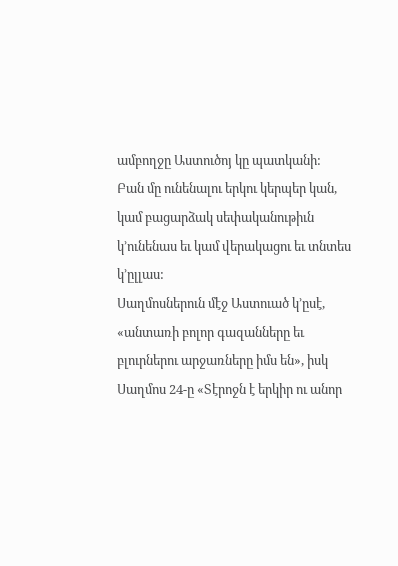ամբողջը Աստուծոյ կը պատկանի:
Բան մը ունենալու երկու կերպեր կան, կամ բացարձակ սեփականութիւն կ’ունենաս եւ կամ վերակացու եւ տնտես կ’ըլլաս:
Սաղմոսներուն մէջ Աստուած կ’ըսէ, «անտառի բոլոր գազանները եւ բլուրներու արջառները իմս են», իսկ Սաղմոս 24-ը «Տէրոջն է երկիր ու անոր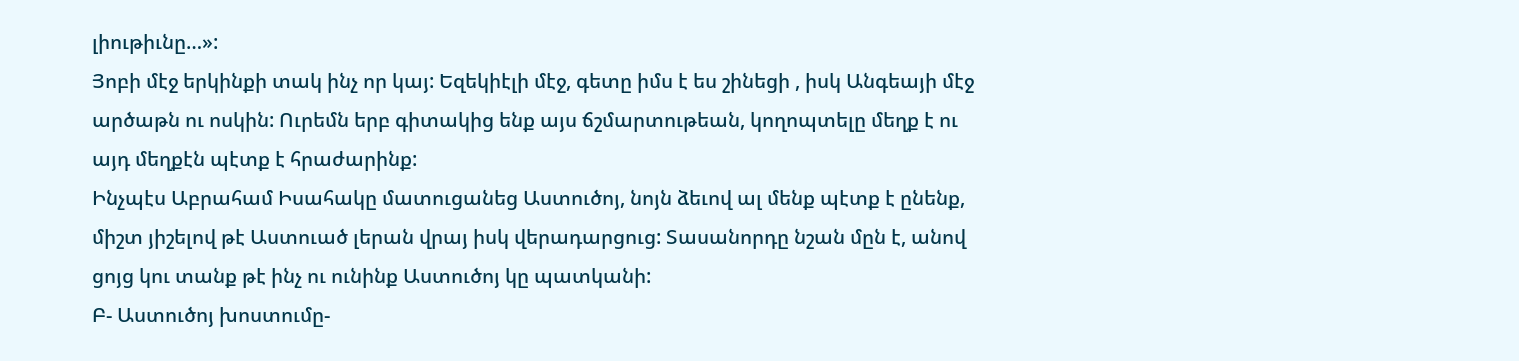լիութիւնը…»:
Յոբի մէջ երկինքի տակ ինչ որ կայ: Եզեկիէլի մէջ, գետը իմս է ես շինեցի , իսկ Անգեայի մէջ արծաթն ու ոսկին: Ուրեմն երբ գիտակից ենք այս ճշմարտութեան, կողոպտելը մեղք է ու այդ մեղքէն պէտք է հրաժարինք:
Ինչպէս Աբրահամ Իսահակը մատուցանեց Աստուծոյ, նոյն ձեւով ալ մենք պէտք է ընենք, միշտ յիշելով թէ Աստուած լերան վրայ իսկ վերադարցուց: Տասանորդը նշան մըն է, անով ցոյց կու տանք թէ ինչ ու ունինք Աստուծոյ կը պատկանի:
Բ- Աստուծոյ խոստումը-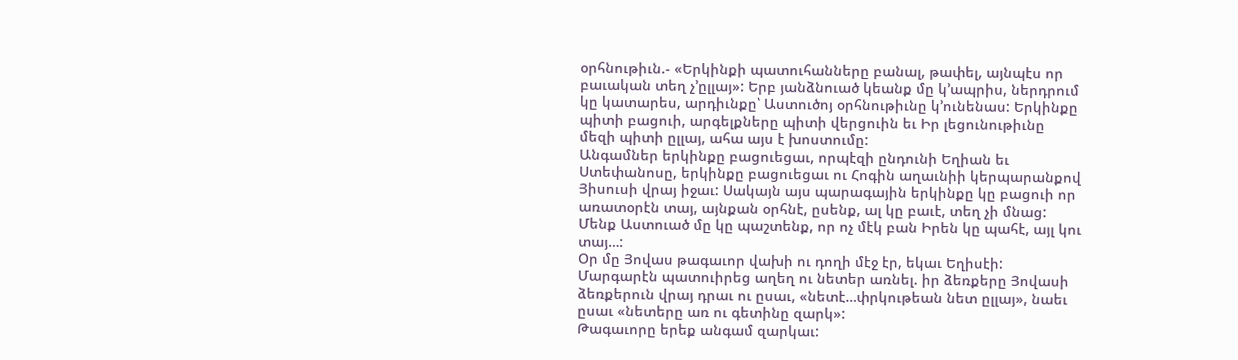օրհնութիւն.- «Երկինքի պատուհանները բանալ, թափել, այնպէս որ բաւական տեղ չ’ըլլայ»: Երբ յանձնուած կեանք մը կ’ապրիս, ներդրում կը կատարես, արդիւնքը՝ Աստուծոյ օրհնութիւնը կ’ունենաս: Երկինքը պիտի բացուի, արգելքները պիտի վերցուին եւ Իր լեցունութիւնը մեզի պիտի ըլլայ, ահա այս է խոստումը:
Անգամներ երկինքը բացուեցաւ, որպէզի ընդունի Եղիան եւ Ստեփանոսը, երկինքը բացուեցաւ ու Հոգին աղաւնիի կերպարանքով Յիսուսի վրայ իջաւ: Սակայն այս պարագային երկինքը կը բացուի որ առատօրէն տայ, այնքան օրհնէ, ըսենք, ալ կը բաւէ, տեղ չի մնաց:
Մենք Աստուած մը կը պաշտենք, որ ոչ մէկ բան Իրեն կը պահէ, այլ կու տայ…:
Օր մը Յովաս թագաւոր վախի ու դողի մէջ էր, եկաւ Եղիսէի: Մարգարէն պատուիրեց աղեղ ու նետեր առնել. իր ձեռքերը Յովասի ձեռքերուն վրայ դրաւ ու ըսաւ, «նետէ…փրկութեան նետ ըլլայ», նաեւ ըսաւ «նետերը առ ու գետինը զարկ»:
Թագաւորը երեք անգամ զարկաւ: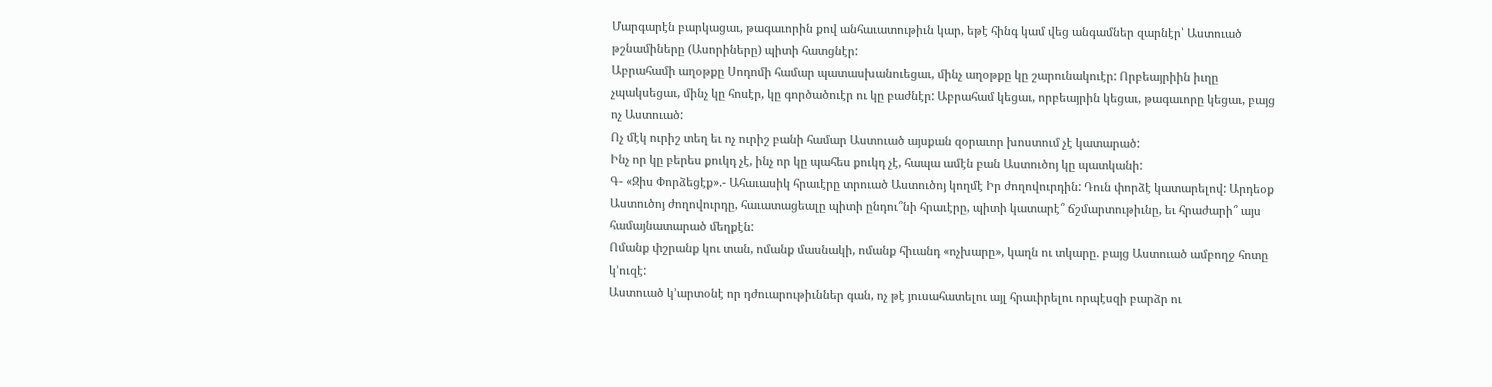Մարգարէն բարկացաւ, թագաւորին քով անհաւատութիւն կար, եթէ հինգ կամ վեց անգամներ զարնէր՝ Աստուած թշնամիները (Ասորիները) պիտի հատցնէր:
Աբրահամի աղօթքը Սոդոմի համար պատասխանուեցաւ, մինչ աղօթքը կը շարունակուէր: Որբեայրիին իւղը չպակսեցաւ, մինչ կը հոսէր, կը գործածուէր ու կը բաժնէր: Աբրահամ կեցաւ, որբեայրին կեցաւ, թագաւորը կեցաւ, բայց ոչ Աստուած:
Ոչ մէկ ուրիշ տեղ եւ ոչ ուրիշ բանի համար Աստուած այսքան զօրաւոր խոստում չէ կատարած:
Ինչ որ կը բերես քուկդ չէ, ինչ որ կը պահես քուկդ չէ, հապա ամէն բան Աստուծոյ կը պատկանի:
Գ- «Զիս Փորձեցէք».- Ահաւասիկ հրաւէրը տրուած Աստուծոյ կողմէ Իր ժողովուրդին: Դուն փորձէ կատարելով: Արդեօք Աստուծոյ ժողովուրդը, հաւատացեալը պիտի ընդու՞նի հրաւէրը, պիտի կատարէ՞ ճշմարտութիւնը, եւ հրաժարի՞ այս համայնատարած մեղքէն:
Ոմանք փշրանք կու տան, ոմանք մասնակի, ոմանք հիւանդ «ոչխարը», կաղն ու տկարը. բայց Աստուած ամբողջ հոտը կ’ուզէ:
Աստուած կ’արտօնէ որ դժուարութիւններ գան, ոչ թէ յուսահատելու այլ հրաւիրելու որպէսզի բարձր ու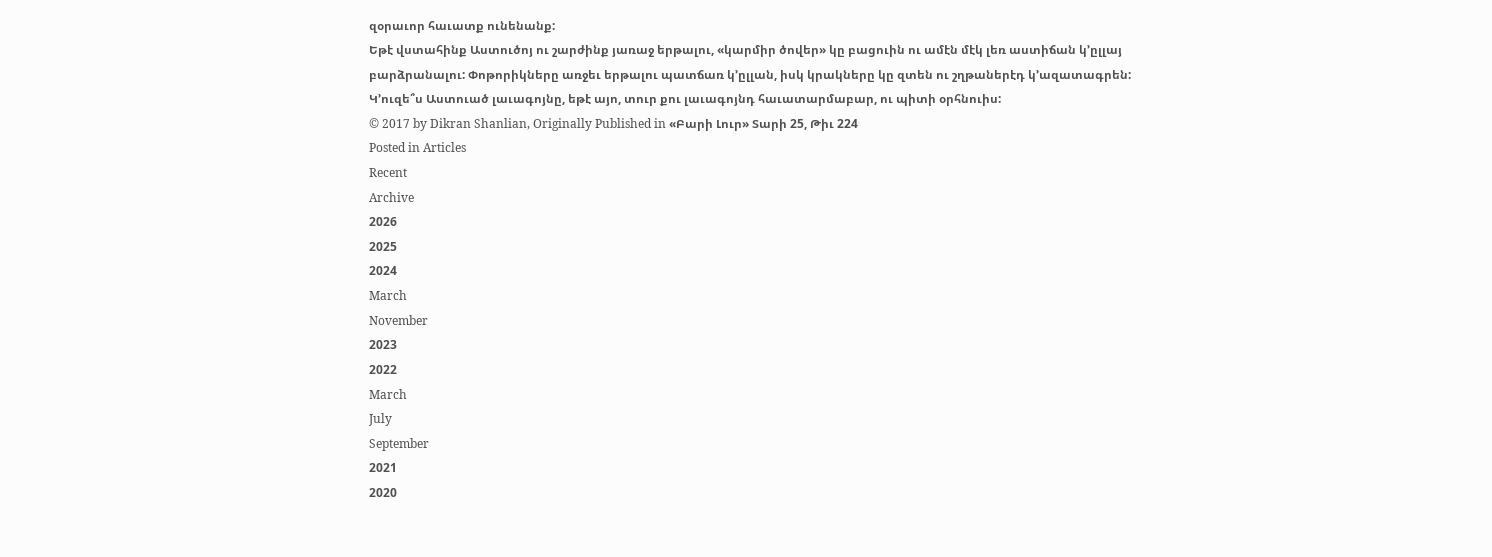զօրաւոր հաւատք ունենանք:
Եթէ վստահինք Աստուծոյ ու շարժինք յառաջ երթալու, «կարմիր ծովեր» կը բացուին ու ամէն մէկ լեռ աստիճան կ’ըլլայ բարձրանալու: Փոթորիկները առջեւ երթալու պատճառ կ’ըլլան, իսկ կրակները կը զտեն ու շղթաներէդ կ’ազատագրեն:
Կ’ուզե՞ս Աստուած լաւագոյնը, եթէ այո, տուր քու լաւագոյնդ հաւատարմաբար, ու պիտի օրհնուիս:
© 2017 by Dikran Shanlian, Originally Published in «Բարի Լուր» Տարի 25, Թիւ 224
Posted in Articles
Recent
Archive
2026
2025
2024
March
November
2023
2022
March
July
September
2021
2020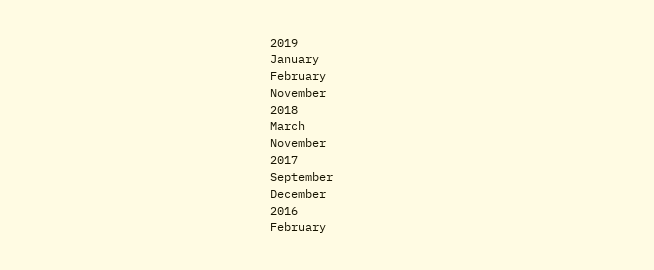2019
January
February
November
2018
March
November
2017
September
December
2016
February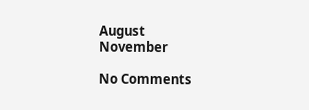August
November

No Comments